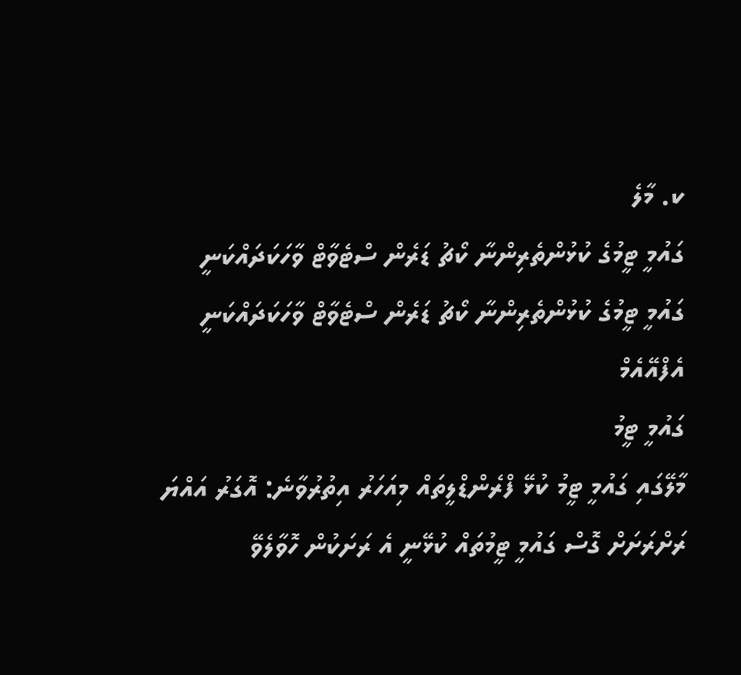ކ. މާލެ
ގައުމީ ޓީމުގެ ކުޅުންތެރިންނާ ކޯޗު ޑަރެން ސްޓެވާޓް ވާހަކަދައްކަނީ
ގައުމީ ޓީމުގެ ކުޅުންތެރިންނާ ކޯޗު ޑަރެން ސްޓެވާޓް ވާހަކަދައްކަނީ
އެފްއޭއެމް
ގައުމީ ޓީމު
މާލޭގައި ގައުމީ ޓީމު ކުޅޭ ފްރެންޑްލީތައް މިއަހަރު އިތުރުވާނެ: އޮގަރު އައްޔަ
ރަށްރަށަށް ގޮސް ގައުމީ ޓީމުތައް ކުޅޭނީ އެ ރަށަކުން ހޮވާލެވޭ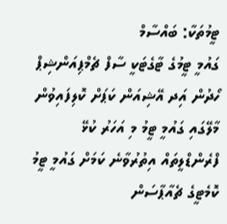ޓީމުތަކާ: ބައްސާމް
ގައުމީ ޓީމުގެ ޓާގެޓަކީ ސާފް ޗެމްޕިއަންޝިޕް ހޯދުން އަިދ އޭޝިއަން ކަޕަށް ކޮލިފައިވުން
މާލޭގައި ގައުމީ ޓީމު މި އަހަރު ކުޅޭ ފްރެންޑްލީތައް އިތުރުވާނެ ކަމަށް ގައުމީ ޓީމު ކޮމެޓީގެ ޗެއާޕާސަން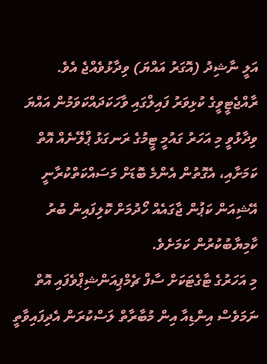އަލީ ނާޝިދު (އޮގަރު އައްޔަ) ވިދާޅުވެއްޖެ އެވެ.
ރާއްޖެޓީވީގެ ކުޅިވަރު ފައިލްގައި ވާހަކަދައްކަވަމުން އައްޔަ ވިދާޅުވީ މި އަހަރު ގައުމީ ޓީމުގެ ރަނގަޅު ޕްލޭނެއް އޮތް ކަމަށާއި، އެގޮތުން އެންމެ ބޮޑަށް މަސައްކަތްކުރާނީ އޭޝިއަން ކަޕުން ޖާގައެއް ހޯދުމަށް ކޮލިފައިން ބުރު ކާމިޔާބުކުރުން ކަމަށެވެ.
މި އަހަރުގެ ޓާގެޓަކަށް ސާފް ޗެމްޕިއަންޝިޕްވެފައި އޮތް ނަމަވެސް އިންޑިއާ އިން މުބާރާތް ލަސްކުރަން އެދިފައިވާތީ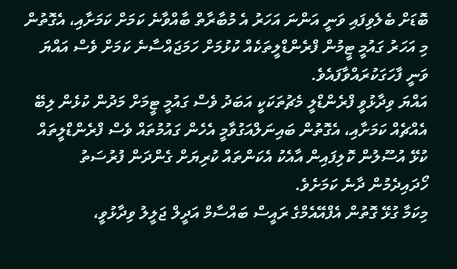ބޮޑަށް ބެލެވިފައި ވަނީ އަންނަ އަހަރު އެ މުބާރާތް ބާއްވާނެ ކަމަށް ކަމަށާއި، އެގޮތުން މި އަހަރު ގައުމީ ޓީމުން ފްރެންޑްލީތަކެއް ކުޅުމަށް ހަމަޖައްސާނެ ކަމަށް ވެސް އައްޔަ ވަނީ ފާހަގަކުރައްވާފައެވެ.
އައްޔަ ވިދާޅުވީ ފްރެންޑްލީ މެޗުތަކަކީ އަބަދު ވެސް ގައުމީ ޓީމަށް މަދުން ކުޅެން ލިބޭ އެއްޗެއް ކަމަށާއި، އެގޮތުން ބައިނަލްއަގުވާމީ އެހެން ގައުމުތައް ވެސް ފްރެންޑްލީތައް ކުޅޭ އުސޫލުން ކޮލިފައިން އާއެކު އެކަންތައް ކުރިޔަށް ގެންދަން ފުރުސަތު ހޯދައިދެމުން ދާނެ ކަމަށެވެ.
މިކަމާ ގުޅޭ ގޮތުން އެފްއޭއެމްގެ ރައީސް ބައްސާމް އަދީލް ޖަލީލު ވިދާޅުވީ،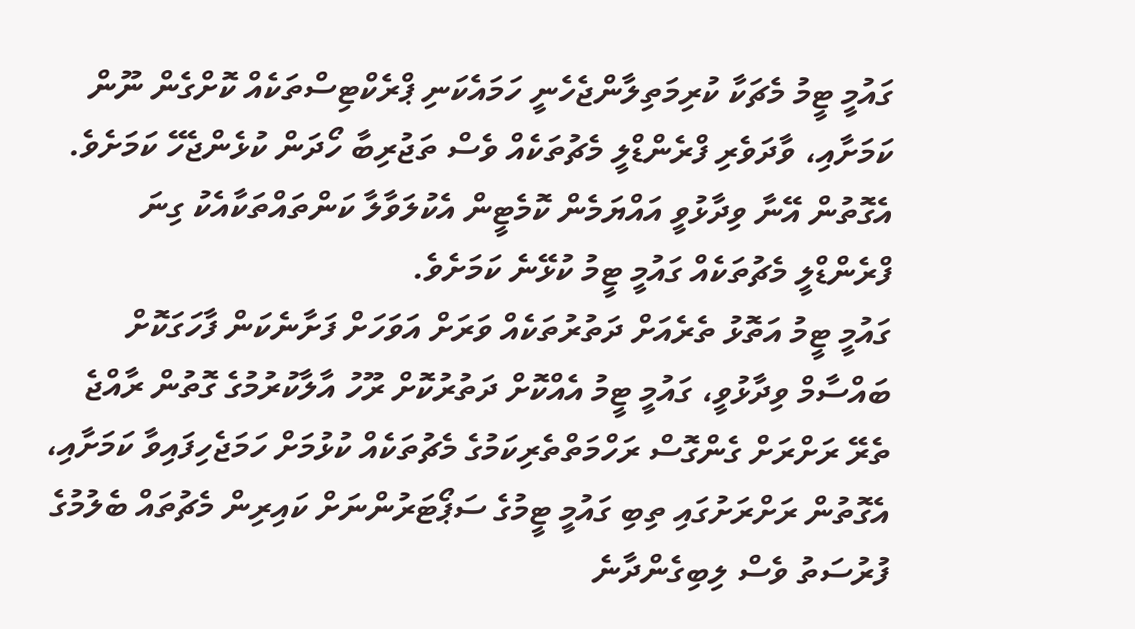ގައުމީ ޓީމު މެޗަކާ ކުރިމަތިލާންޖެހެނީ ހަމައެކަނި ޕްރެކްޓިސްތަކެއް ކޮށްގެން ނޫން ކަމަށާއި، ވާދަވެރި ފްރެންޑްލީ މެޗުތަކެއް ވެސް ތަޖުރިބާ ހޯދަން ކުޅެންޖެހޭ ކަމަށެވެ. އެގޮތުން އޭނާ ވިދާޅުވީ އައްޔަމެން ކޮމެޓީން އެކުލަވާލާ ކަންތައްތަކާއެކު ގިނަ ފްރެންޑްލީ މެޗުތަކެއް ގައުމީ ޓީމު ކުޅޭނެ ކަމަށެވެ.
ގައުމީ ޓީމު އަތޮޅު ތެރެއަށް ދަތުރުތަކެއް ވަރަށް އަވަހަށް ފަށާނެކަން ފާހަގަކޮށް ބައްސާމް ވިދާޅުވީ، ގައުމީ ޓީމު އެއްކޮށް ދަތުރުކޮށް ރޫހު އާލާކުރުމުގެ ގޮތުން ރާއްޖެ ތެރޭ ރަށްރަށް ގެންގޮސް ރަހްމަތްތެރިކަމުގެ މެޗުތަކެއް ކުޅުމަށް ހަމަޖެހިފައިވާ ކަމަށާއި، އެގޮތުން ރަށްރަށުގައި ތިބި ގައުމީ ޓީމުގެ ސަޕޯޓަރުންނަށް ކައިރިން މެޗުތައް ބެލުމުގެ ފުރުސަތު ވެސް ލިބިގެންދާނެ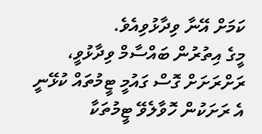ކަމަށް އޭނާ ވިދާޅުވިއެވެ.
މީގެ އިތުރުން ބައްސާމް ވިދާޅުވީ، ރަށްރަށަށް ގޮސް ގައުމީ ޓީމުތައް ކުޅޭނީ އެ ރަށަކުން ހޮވާލެވޭ ޓީމުތަކާ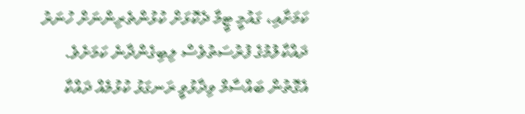ކަމަށާއި، ގައުމީ ޓީމާ ދެކޮޅަށް ކުޅުންތެރިންނަށް ހުނަރު ދައްކާލުމުގެ ފުރުސަތުވެސް ލިބިގެންދާނެ ކަމަށެވެ. އެގޮތުން ބައްސާމް ވިދާޅުވީ ރަނގަޅު ކުޅުމެއް ދައްކާ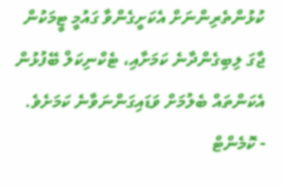ކުޅުންތެރިންނަށް އެކަށީގެންވާ ގައުމީ ޓީމަކުން ޖާގަ ލިބިގެންދާނެ ކަމަށާއި، ޓެކްނިކަލް ބޭފުޅުން އެކަންތައް ބެލުމަށް ވަޑައިގަންނަވާނެ ކަމަށެވެ.
- ކޮމެންޓް